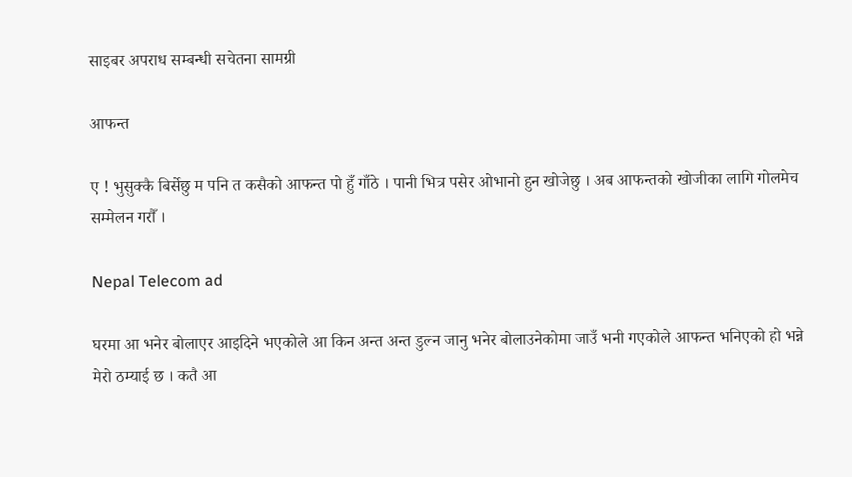साइबर अपराध सम्बन्धी सचेतना सामग्री

आफन्त

ए ! भुसुक्कै बिर्सेछु म पनि त कसैको आफन्त पो हुँ गाँठे । पानी भित्र पसेर ओभानो हुन खोजेछु । अब आफन्तको खोजीका लागि गोलमेच सम्मेलन गरौँ ।

Nepal Telecom ad

घरमा आ भनेर बोलाएर आइदिने भएकोले आ किन अन्त अन्त डुल्न जानु भनेर बोलाउनेकोमा जाउँ भनी गएकोले आफन्त भनिएको हो भन्ने मेरो ठम्याई छ । कतै आ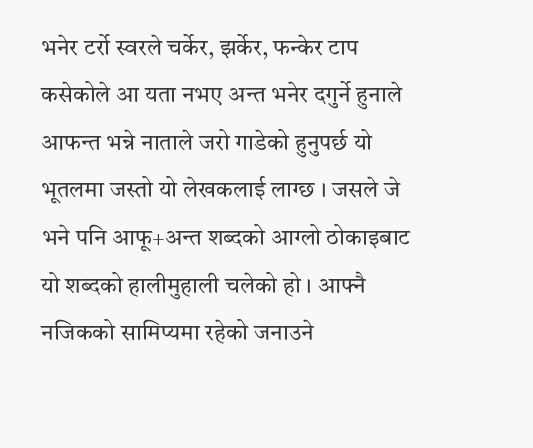भनेर टर्रो स्वरले चर्केर, झर्केर, फन्केर टाप कसेकोले आ यता नभए अन्त भनेर दगुर्ने हुनाले आफन्त भन्ने नाताले जरो गाडेको हुनुपर्छ यो भूतलमा जस्तो यो लेखकलाई लाग्छ । जसले जे भने पनि आफू+अन्त शब्दको आग्लो ठोकाइबाट यो शब्दको हालीमुहाली चलेको हो । आफ्नै नजिकको सामिप्यमा रहेको जनाउने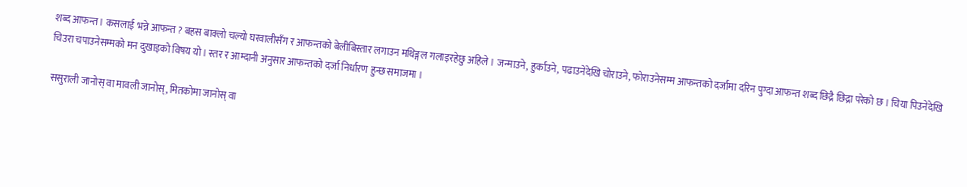शब्द आफन्त । कसलाई भन्ने आफन्त ? बहस बाक्लो चल्यो घरवालीसँग र आफन्तको बेलीबिस्तार लगाउन मथिङ्गल गलाइरहेछु अहिले । जन्माउने, हुर्काउने, पढाउनेदेखि चोराउने, फोराउनेसम्म आफन्तको दर्जामा दरिन पुग्दा आफन्त शब्द छिद्रै छिद्रा परेको छ । चिया पिउनेदेखि चिउरा चपाउनेसम्मको मन दुखाइको विषय यो । स्तर र आम्दानी अनुसार आफन्तको दर्जा निर्धारण हुन्छ समाजमा ।

ससुराली जानोस् वा मावली जानोस्, मितकोमा जानोस् वा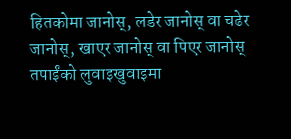हितकोमा जानोस्, लडेर जानोस् वा चढेर जानोस्, खाएर जानोस् वा पिएर जानोस् तपाईंको लुवाइखुवाइमा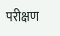परीक्षण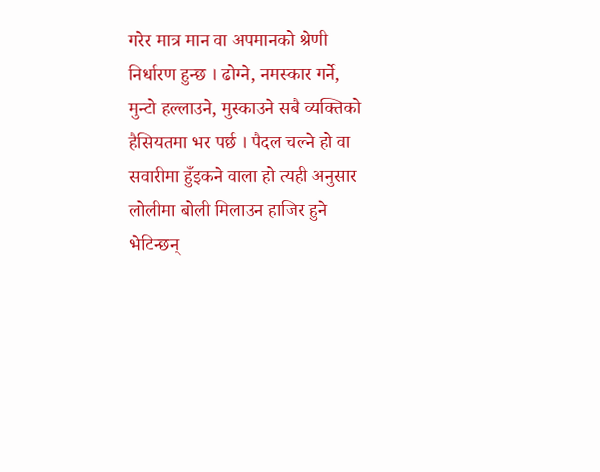गरेर मात्र मान वा अपमानको श्रेणी निर्धारण हुन्छ । ढोग्ने, नमस्कार गर्ने, मुन्टो हल्लाउने, मुस्काउने सबै व्यक्तिको हैसियतमा भर पर्छ । पैदल चल्ने हो वा सवारीमा हुँइकने वाला हो त्यही अनुसार लोलीमा बोली मिलाउन हाजिर हुने भेटिन्छन्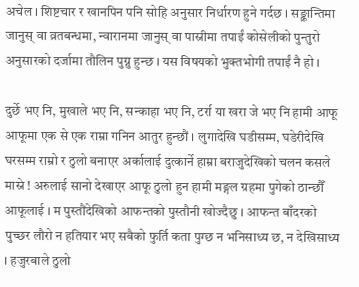अचेल । शिष्टचार र खानपिन पनि सोहि अनुसार निर्धारण हुने गर्दछ । सङ्क्रान्तिमा जानुस् वा व्रतबन्धमा, न्वारानमा जानुस् वा पास्नीमा तपाईं कोसेलीको पुन्तुरो अनुसारको दर्जामा तौलिन पुग्नु हुन्छ । यस विषयको भुक्तभोगी तपाईं नै हो ।

दुर्छे भए नि, मुखाले भए नि, सन्काहा भए नि, टर्रा या खरा जे भए नि हामी आफू आफूमा एक से एक राम्रा गनिन आतुर हुन्छौं । लुगादेखि घडीसम्म, घडेरीदेखि घरसम्म राम्रो र ठुलो बनाएर अर्कालाई दुत्कार्ने हाम्रा बराजुदेखिको चलन कसले मास्ने ! अरुलाई सानो देखाएर आफू ठुलो हुन हामी मङ्गल ग्रहमा पुगेको ठान्छौँ आफूलाई । म पुस्तौंदेखिको आफन्तको पुस्तौनी खोज्दैछु । आफन्त बाँदरको पुच्छर लौरो न हतियार भए सबैको फुर्ति कता पुग्छ न भनिसाध्य छ, न देखिसाध्य । हजुरबाले ठुलो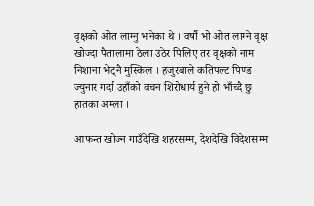वृक्षको ओत लाग्नु भनेका थे । वर्षौ भो ओत लाग्ने वृक्ष खोज्दा पैतालामा ठेला उठेर पिलिए तर वृक्षको नाम निशाना भेट्नै मुस्किल । हजुरबाले कतिपल्ट पिण्ड ज्युनार गर्दा उहाँको वचन शिरोधार्य हुने हो भाँच्दै छु हातका अम्ला ।

आफन्त खोज्न गाउँदेखि शहरसम्म, देशदेखि विदेशसम्म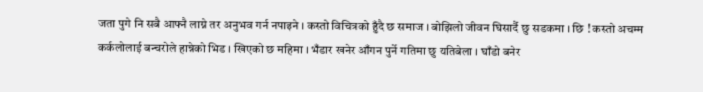जता पुगे नि सबै आफ्नै लाग्ने तर अनुभव गर्न नपाइने । कस्तो विचित्रको हुँदै छ समाज । बोझिलो जीवन घिसार्दै छु सडकमा । छि ! कस्तो अचम्म कर्कलोलाई बन्चरोले हान्नेको भिड । खिएको छ महिमा । भँडार खनेर आँगन पुर्ने गतिमा छु यतिबेला । घाँडो बनेर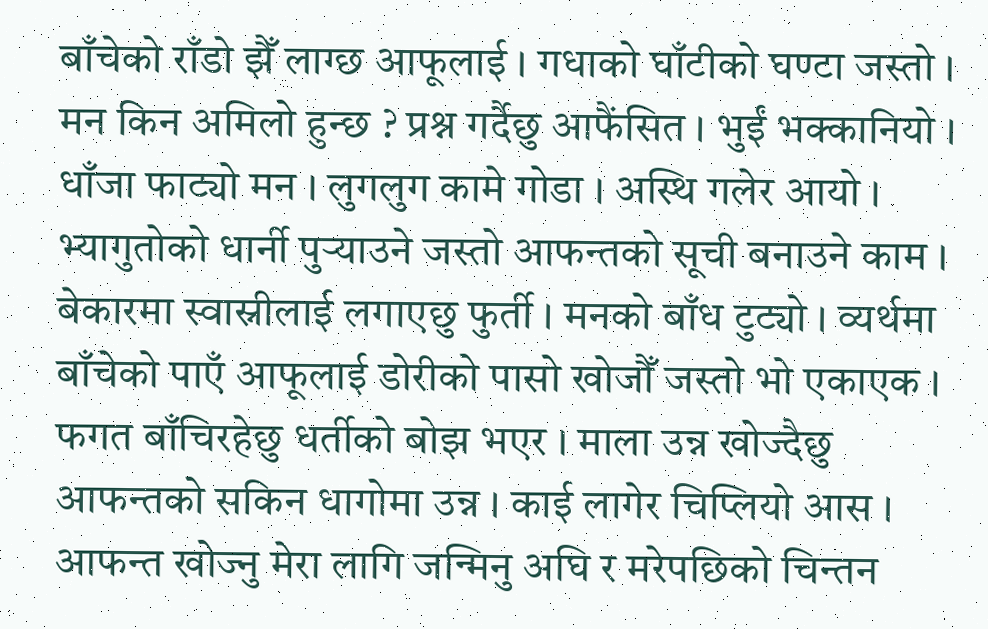बाँचेको राँडो झैँ लाग्छ आफूलाई । गधाको घाँटीको घण्टा जस्तो । मन किन अमिलो हुन्छ ? प्रश्न गर्दैछु आफैंसित । भुईं भक्कानियो । धाँजा फाट्यो मन । लुगलुग कामे गोडा । अस्थि गलेर आयो । भ्यागुतोको धार्नी पुर्‍याउने जस्तो आफन्तको सूची बनाउने काम । बेकारमा स्वास्नीलाई लगाएछु फुर्ती । मनको बाँध टुट्यो । व्यर्थमा बाँचेको पाएँ आफूलाई डोरीको पासो खोजौँ जस्तो भो एकाएक । फगत बाँचिरहेछु धर्तीको बोझ भएर । माला उन्न खोज्दैछु आफन्तको सकिन धागोमा उन्न । काई लागेर चिप्लियो आस । आफन्त खोज्नु मेरा लागि जन्मिनु अघि र मरेपछिको चिन्तन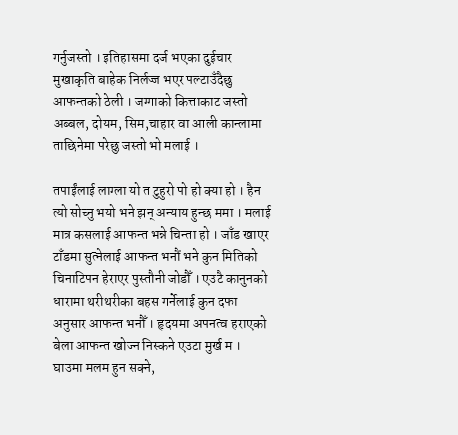गर्नुजस्तो । इतिहासमा दर्ज भएका दुईचार मुखाकृति बाहेक निर्लज्ज भएर पल्टाउँदैछु आफन्तको ठेली । जग्गाको कित्ताकाट जस्तो अब्बल, दोयम, सिम,चाहार वा आली कान्लामा ताछिनेमा परेछु जस्तो भो मलाई ।

तपाईंलाई लाग्ला यो त टुहुरो पो हो क्या हो । हैन त्यो सोच्नु भयो भने झन् अन्याय हुन्छ ममा । मलाई मात्र कसलाई आफन्त भन्ने चिन्ता हो । जाँड खाएर टाँडमा सुत्नेलाई आफन्त भनौं भने कुन मितिको चिनाटिपन हेराएर पुस्तौनी जोडौँ । एउटै कानुनको धारामा थरीथरीका बहस गर्नेलाई कुन दफा अनुसार आफन्त भनौँ । हृदयमा अपनत्व हराएको बेला आफन्त खोज्न निस्कने एउटा मुर्ख म । घाउमा मलम हुन सक्ने,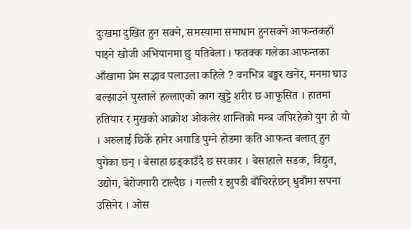दुःखमा दुखित हुन सक्ने, समस्यामा समाधान हुनसक्ने आफन्तकहाँ पाइने खोजी अभियानमा छु यतिबेला । फतक्क गलेका आफन्तका आँखामा प्रेम सद्भाव पलाउला कहिले ? वनभित्र बङ्कर खनेर, मनमा घाउ बल्झाउने पुस्ताले हल्लाएको काग खुट्टे शरीर छ आफूसित । हातमा हतियार र मुखको आक्रोश ओकलेर शान्तिको मन्त्र जपिरहेको युग हो यो । अरुलाई छिर्के हानेर अगाडि पुग्ने होडमा कति आफन्त बलात् हुन पुगेका छन् । बेसाहा छड्काउँदै छ सरकार । बेसाहाले सडक, विद्युत, उद्योग, बेरोजगारी टाल्दैछ । गल्ली र झुपडी बाँचिरहेछन् धुवाँमा सपना उसिनेर । ओस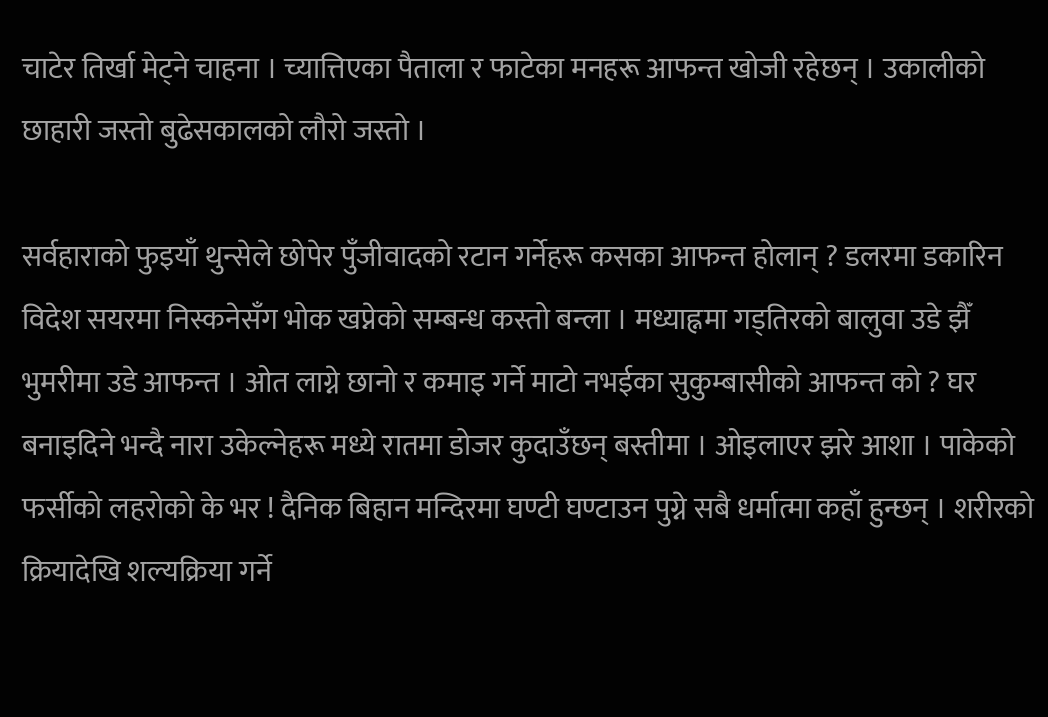चाटेर तिर्खा मेट्ने चाहना । च्यात्तिएका पैताला र फाटेका मनहरू आफन्त खोजी रहेछन् । उकालीको छाहारी जस्तो बुढेसकालको लौरो जस्तो ।

सर्वहाराको फुइयाँ थुन्सेले छोपेर पुँजीवादको रटान गर्नेहरू कसका आफन्त होलान् ? डलरमा डकारिन विदेश सयरमा निस्कनेसँग भोक खप्नेको सम्बन्ध कस्तो बन्ला । मध्याह्नमा गड्तिरको बालुवा उडे झैँ भुमरीमा उडे आफन्त । ओत लाग्ने छानो र कमाइ गर्ने माटो नभईका सुकुम्बासीको आफन्त को ? घर बनाइदिने भन्दै नारा उकेल्नेहरू मध्ये रातमा डोजर कुदाउँछन् बस्तीमा । ओइलाएर झरे आशा । पाकेको फर्सीको लहरोको के भर ! दैनिक बिहान मन्दिरमा घण्टी घण्टाउन पुग्ने सबै धर्मात्मा कहाँ हुन्छन् । शरीरको क्रियादेखि शल्यक्रिया गर्ने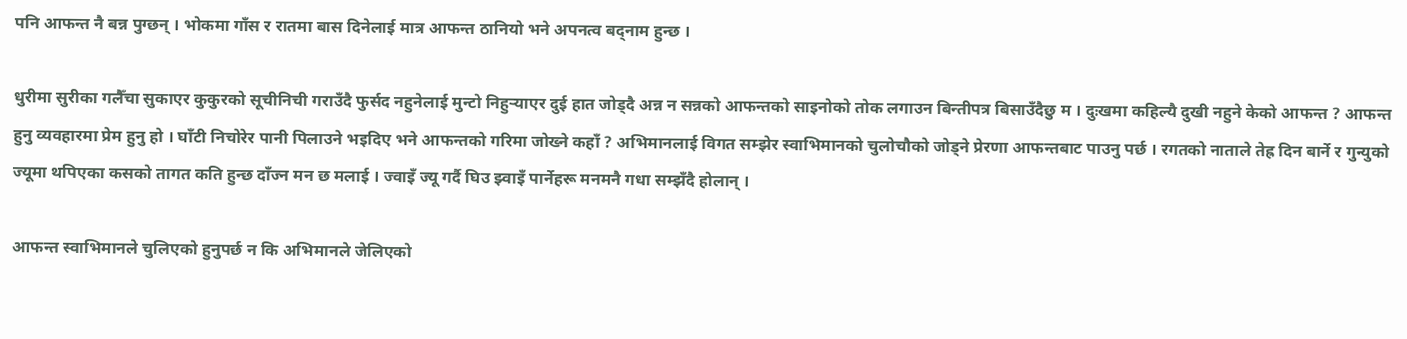पनि आफन्त नै बन्न पुग्छन् । भोकमा गाँस र रातमा बास दिनेलाई मात्र आफन्त ठानियो भने अपनत्व बद्नाम हुन्छ ।

धुरीमा सुरीका गलैँचा सुकाएर कुकुरको सूचीनिची गराउँदै फुर्सद नहुनेलाई मुन्टो निहुर्‍याएर दुई हात जोड्दै अन्न न सन्नको आफन्तको साइनोको तोक लगाउन बिन्तीपत्र बिसाउँदैछु म । दुःखमा कहिल्यै दुखी नहुने केको आफन्त ? आफन्त हुनु व्यवहारमा प्रेम हुनु हो । घाँटी निचोरेर पानी पिलाउने भइदिए भने आफन्तको गरिमा जोख्ने कहाँ ? अभिमानलाई विगत सम्झेर स्वाभिमानको चुलोचौको जोड्ने प्रेरणा आफन्तबाट पाउनु पर्छ । रगतको नाताले तेह्र दिन बार्ने र गुन्युको ज्यूमा थपिएका कसको तागत कति हुन्छ दाँज्न मन छ मलाई । ज्वाइँ ज्यू गर्दै घिउ झ्वाइँ पार्नेहरू मनमनै गधा सम्झँदै होलान् ।

आफन्त स्वाभिमानले चुलिएको हुनुपर्छ न कि अभिमानले जेलिएको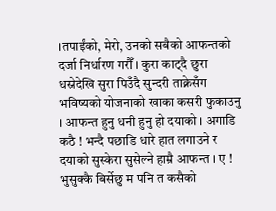।तपाईंको, मेरो, उनको सबैको आफन्तको दर्जा निर्धारण गरौँ । कुरा काट्दै छुरा धस्नेदेखि सुरा पिउँदै सुन्दरी ताक्नेसँग भविष्यको योजनाको खाका कसरी फुकाउनु । आफन्त हुनु धनी हुनु हो दयाको । अगाडि कठै ! भन्दै पछाडि धारे हात लगाउने र दयाको सुस्केरा सुसेल्ने हाम्रै आफन्त । ए ! भुसुक्कै बिर्सेछु म पनि त कसैको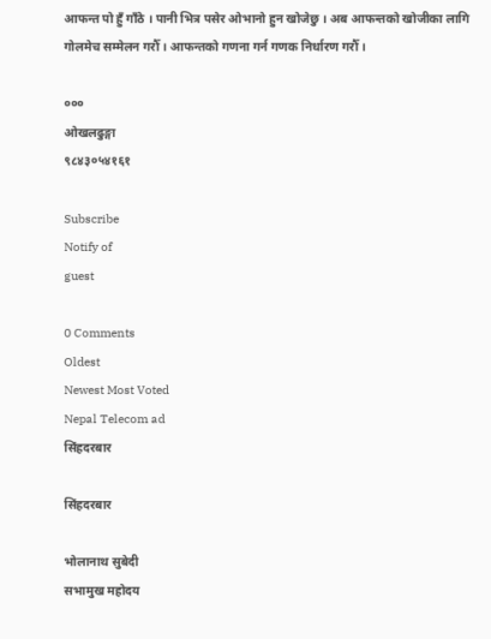आफन्त पो हुँ गाँठे । पानी भित्र पसेर ओभानो हुन खोजेछु । अब आफन्तको खोजीका लागि गोलमेच सम्मेलन गरौँ । आफन्तको गणना गर्न गणक निर्धारण गरौँ ।

०००
ओखलढुङ्गा
९८४३०५४१६१

Subscribe
Notify of
guest

0 Comments
Oldest
Newest Most Voted
Nepal Telecom ad
सिंहदरबार

सिंहदरबार

भोलानाथ सुबेदी
सभामुख महोदय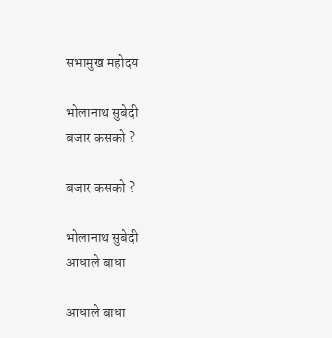सभामुख महोदय

भोलानाथ सुबेदी
बजार कसको ?

बजार कसको ?

भोलानाथ सुबेदी
आधाले बाधा

आधाले बाधा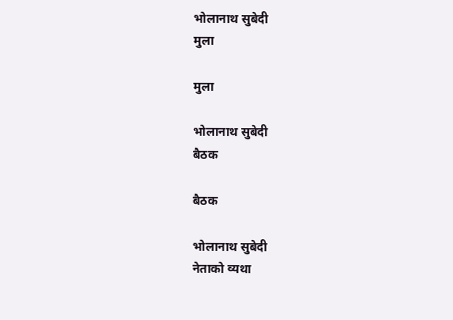भोलानाथ सुबेदी
मुला

मुला

भोलानाथ सुबेदी
बैठक

बैठक

भोलानाथ सुबेदी
नेताको व्यथा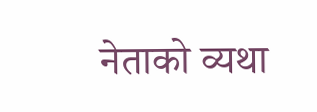नेताको व्यथा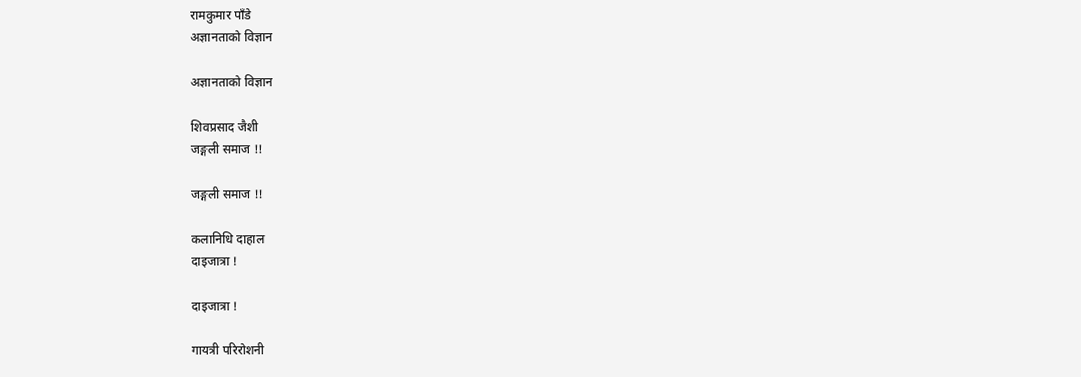रामकुमार पाँडे
अज्ञानताको विज्ञान

अज्ञानताको विज्ञान

शिवप्रसाद जैशी
जङ्गली समाज !!

जङ्गली समाज !!

कलानिधि दाहाल
दाइजात्रा !

दाइजात्रा !

गायत्री परिरोशनी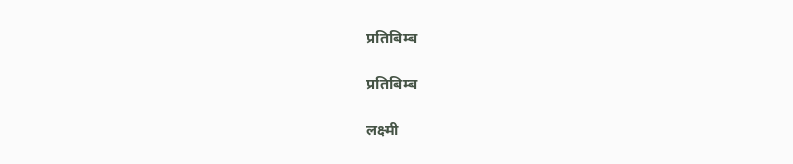प्रतिबिम्ब

प्रतिबिम्ब

लक्ष्मी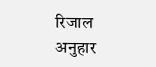रिजाल
अनुहार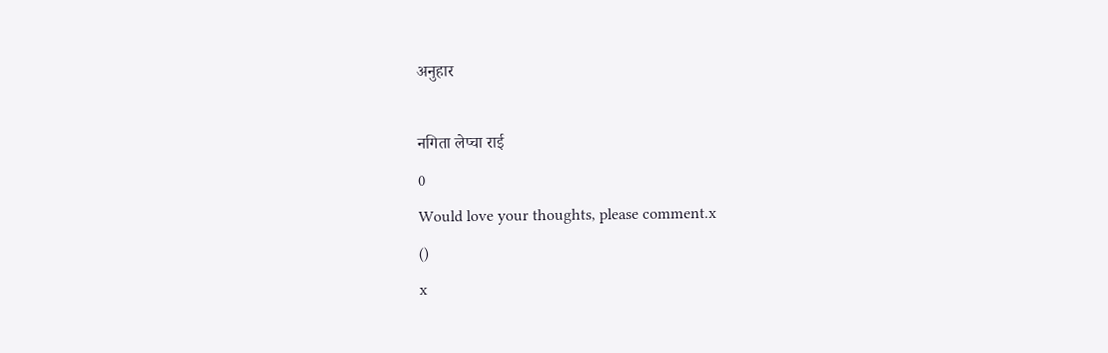अनुहार

नगिता लेप्चा राई
0
Would love your thoughts, please comment.x
()
x